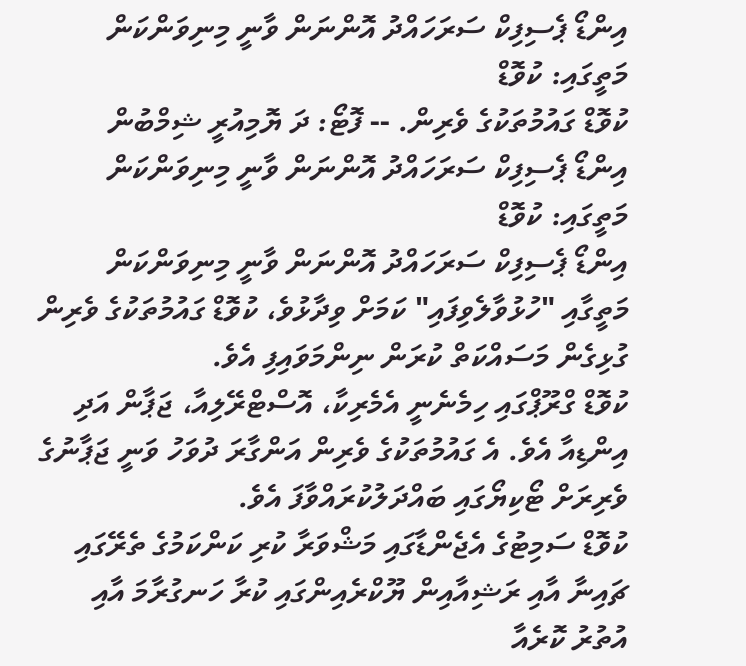އިންޑޯ ޕެސިފިކް ސަރަހައްދު އޮންނަން ވާނީ މިނިވަންކަން މަތީގައި: ކުވޮޑް
ކުވޮޑް ގައުމުތަކުގެ ވެރިން. -- ފޮޓޯ: ދަ ޔޮމިއުރީ ޝިމްބުން
އިންޑޯ ޕެސިފިކް ސަރަހައްދު އޮންނަން ވާނީ މިނިވަންކަން މަތީގައި: ކުވޮޑް
އިންޑޯ ޕެސިފިކް ސަރަހައްދު އޮންނަން ވާނީ މިނިވަންކަން މަތީގާއި "ހުޅުވާލެވިފައި" ކަމަށް ވިދާޅުވެ، ކުވޮޑް ގައުމުތަކުގެ ވެރިން ގުޅިގެން މަސައްކަތް ކުރަން ނިންމަވައިފި އެވެ.
ކުވޮޑް ގްރޫޕްގައި ހިމެނެނީ އެމެރިކާ، އޮސްޓްރޭލިއާ، ޖަޕާން އަދި އިންޑިއާ އެވެ. އެ ގައުމުތަކުގެ ވެރިން އަންގާރަ ދުވަހު ވަނީ ޖަޕާނުގެ ވެރިރަށް ޓޯކިޔޯގައި ބައްދަލުކުރައްވާފަ އެވެ.
ކުވޮޑް ސަމިޓުގެ އެޖެންޑާގައި މަޝްވަރާ ކުރި ކަންކަމުގެ ތެރޭގައި ޗައިނާ އާއި ރަޝިއާއިން ޔޫކްރެއިންގައި ކުރާ ހަނގުރާމަ އާއި އުތުރު ކޮރެއާ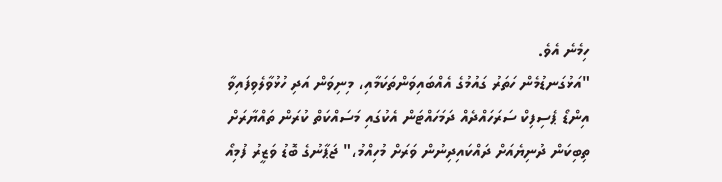ހިމެނެ އެވެ.
"އަޅުގަނޑުމެން ހަތަރު ގައުމުގެ އެއްބައިވަންތަކަމާއި، މިނިވަން އަދި ހުޅުވާލެވިފައިވާ އިންޑޯ ޕެސިފިކް ސަރަހައްދެއް ދަމަހައްޓަން އެކުގައި މަސައްކަތް ކުރަން ތައްޔާރަށް ތިބިކަން ދުނިޔެއަށް ދައްކައިދިނުން ވަރަށް މުހިއްމު،" ޖަޕާނުގެ ބޮޑު ވަޒީރު ފުމިއޯ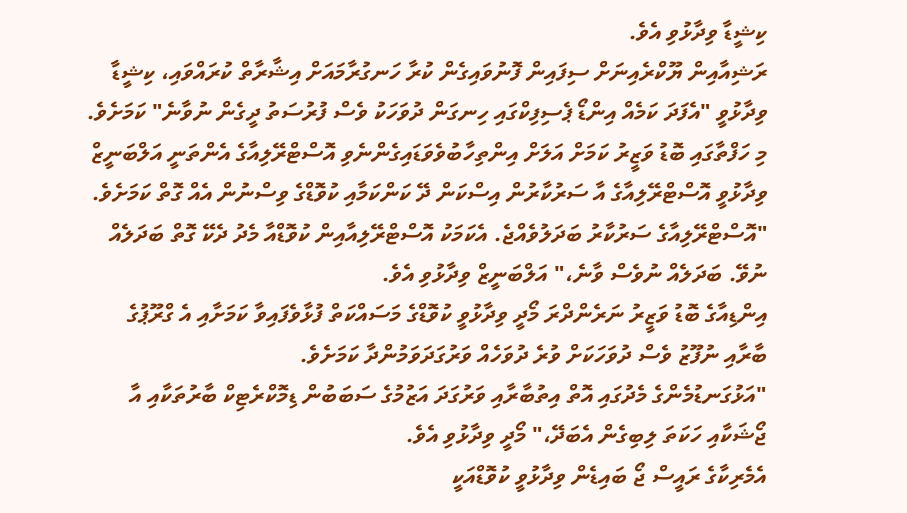ކިޝީޑާ ވިދާޅުވި އެވެ.
ރަޝިއާއިން ޔޫކްރެއިނަށް ސިފައިން ފޮނުވައިގެން ކުރާ ހަނގުރާމައަށް އިޝާރާތް ކުރައްވައި، ކިޝީޑާ ވިދާޅުވީ "އެފަދަ ކަމެއް އިންޑޯ ޕެސިފިކްގައި ހިނގަން ދުވަހަކު ވެސް ފުރުސަތު ދީގެން ނުވާނެ" ކަމަށެވެ.
މި ހަފްތާގައި ބޮޑު ވަޒީރު ކަމަށް އަލަށް އިންތިހާބުވެވަޑައިގެންނެވި އޮސްޓްރޭލިއާގެ އެންތަނީ އަލްބަނީޒް ވިދާޅުވީ އޮސްޓްރޭލިއާގެ އާ ސަރުކާރުން އިސްކަން ދޭ ކަންކަމާއި ކުވޮޑްގެ ވިސްނުން އެއް ގޮތް ކަމަށެވެ.
"އޮސްޓްރޭލިއާގެ ސަރުކާރު ބަދަލުވެއްޖެ. އެކަމަކު އޮސްޓްރޭލިއާއިން ކުވޮޑްއާ މެދު ދެކޭ ގޮތް ބަދަލެއް ނުވޭ. ބަދަލެއް ނުވެސް ވާނެ،" އަލްބަނީޒް ވިދާޅުވި އެވެ.
އިންޑިއާގެ ބޮޑު ވަޒީރު ނަރެންދްރަ މޯދީ ވިދާޅުވީ ކުވޮޑްގެ މަސައްކަތް ފުޅާވެފައިވާ ކަމަށާއި އެ ގްރޫޕުގެ ބާރާއި ނުފޫޒު ވެސް ދުވަހަކަށް ވުރެ ދުވަހެއް ވަރުގަދަވަމުންދާ ކަމަށެވެ.
"އަޅުގަނޑުމެންގެ މެދުގައި އޮތް އިތުބާރާއި ވަރުގަދަ އަޒުމުގެ ސަބަބުން ޑިމޮކްރެޓިކް ބާރުތަކާއި އާ ޖޯޝަކާއި ހަކަތަ ލިބިގެން އެބަދޭ،" މޯދީ ވިދާޅުވި އެވެ.
އެމެރިކާގެ ރައީސް ޖޯ ބައިޑެން ވިދާޅުވީ ކުވޮޑްއަކީ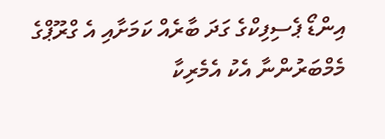އިންޑޯ ޕެސިފިކްގެ ގަދަ ބާރެއް ކަމަށާއި އެ ގްރޫޕްގެ މެމްބަރުންނާ އެކު އެމެރިކާ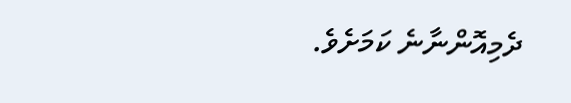ދެމިއޮންނާނެ ކަމަށެވެ.